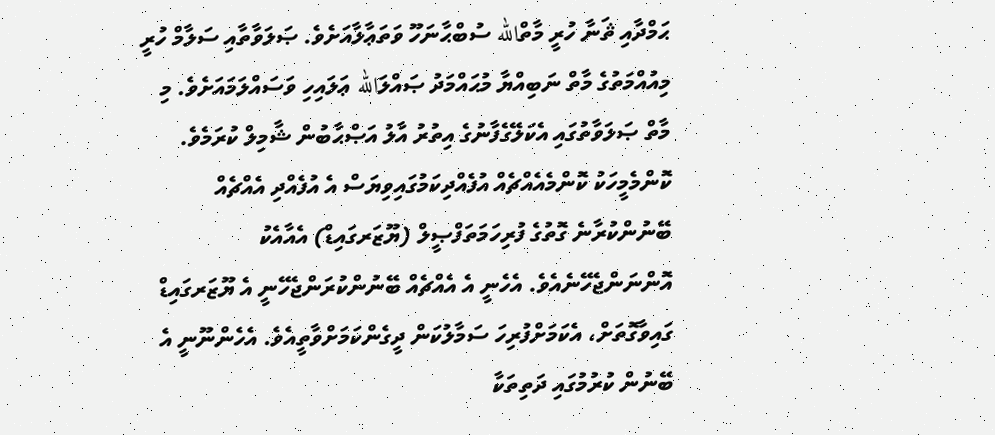ޙަމްދާއި ޘަނާ ހުރީ މާތްالله ސުބްޙާނަހޫ ވަތަޢާލާއަށެވެ. ޞަލަވާތާއި ސަލާމް ހުރީ މިއުއްމަތުގެ މާތް ނަބިއްޔާ މުޙައްމަދު ޞައްލަالله ޢަލައިހި ވަސައްލަމައަށެވެ. މި މާތް ޞަލަވާތުގައި އެކަލޭގެފާނުގެ އިތުރު އާލު އަޞްޙާބުން ޝާމިލް ކުރަމެވެ.
ކޮންމެމީހަކު ކޮންމެއެއްޗެއް އުފެއްދިކަމުގައިވިޔަސް އެ އުފެއްދި އެއްޗެއް ބޭނުންކުރާނެ ގޮތުގެ ފުރިހަމަތަފްޞީލް (ޔޫޒަރގައިޑް) އެއާއެކު އޮންނަންޖެހޭނެއެވެ. އެހެނީ އެ އެއްޗެއް ބޭނުންކުރަންޖެހޭނީ އެ ޔޫޒަރގައިޑް ގައިވާގޮތަށް، އެކަމަށްފުރިހަ ސަމާލުކަން ދީގެންކަމަށްވާތީއެވެ. އެހެންނޫނީ އެ ބޭނުން ކުރުމުގައި ދަތިތަކާ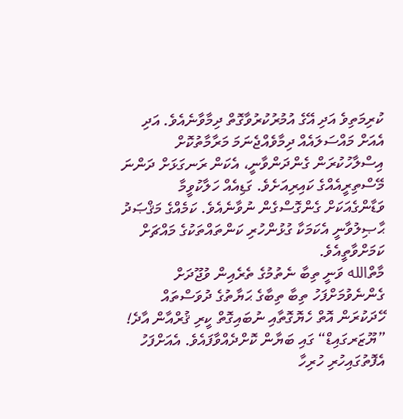ކުރިމަތިވެ އަދި އޭގެ އުމުރުކުރުވާގޮތް ދިމާވާނެއެވެ. އަދި އެއަށް މައްސަލައެއް ދިމާވެއްޖެނަމަ މަރާމާތުކޮށް އިސްލާހުކުރަން ގެންދަންވާނީ، އެކަން ރަނގަޅަށް ދަންނަ މޭސްތިރީއެއްގެ ކައިރިއަށެވެ. ގަޑިއެއް ހަލާކުވީމާ ވަޑާންގެއަކަށް ގެންގޮސްގެން ނުވާނެއެވެ. ކަމެއްގެ މަޤްޞަދު ޙާޞިލުވާނީ އެކަމަކާ ގުޅުންހުރި ކަންތައްތަކުގެ މައްޗަށް ކަމަށްވާތީއެވެ.
މާތްالله ވަނީ ތިބާ ނެތުމުގެ ތެރެއިން ވުޖޫދަށް ގެންނެވުމަށްފަހު ތިބާ ތިބާގެ ޙަޔާތުގެ ދުވަސްތައް ހޭދަކުރަން އޮތް ހެޔޮގޮތާއި ނުބައިގޮތް ކީރި ޤުރްއާން އާދެ! ”ޔޫޒަރގައިޑް“ ގައި ބަޔާން ކޮށްދެއްވާފައެވެ. އެއަށްފަހު އެފޮތުގައިހުރި ހުރިހާ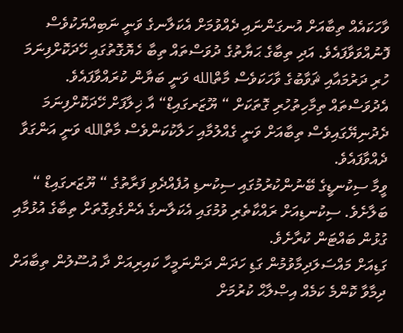ވާހަކައެއް ތިބާއަށް އުނގަންނައި ދެއްވުމަށް އެކަލާނގެ ވަނީ ނަބިއްޔަކުވެސް ފޮނުއްވަވާފައެވެ. އަދި ތިބާގެ ޙަޔާތުގެ ދުވަސްތައް ތިބާ ހެޔޮގޮތުގައި ހޭދަކޮށްފިނަމަ ހުރި ދަރުމައާއި ޘަވާބުގެ ވާހަކަވެސް މާތްالله ވަނީ ބަޔާން ކުރައްވާފައެވެ. އެދުވަސްތައް ތިމާހިތުހުރި ގޮތަކަށް “ ޔޫޒަރގައިޑް“ އާ ޚިލާފަށް ހޭދަކޮށްފިނަމަ ދެދުނިޔޭގައިވެސް ތިބާއަށް ވަނީ ގެއްލުމާއި ހަލާކުކަންވެސް މާތްالله ވަނީ އަންގަވާ ދެއްވާފައެވެ.
ވީމާ ސިކުނޑީގެ ބޭނުންކުރުމުގައި ސިކުނޑި އުފެއްދެވި ފަރާތުގެ “ ޔޫޒަރގައިޑް “ ބަލާށެވެ. ސިކުނޑިއަށް ރައްކާތެރި ވުމުގައި އެކަލާނގެ އެންގެވިގޮތަށް ތިބާގެ އުޅުމާއި ގުޅުން ބައްޓަން ކުރާށެވެ.
ގަޑިއަށް މައްސަލަދިމާވުމުން ގަޑި ހަދަން ދަންނަމީހާ ކައިރިއަށް ދާ އުސޫލުން ތިބާއަށް ދިމާވާ ކޮންމެ ކަމެއް އިޞްލާޙް ކުރުމަށް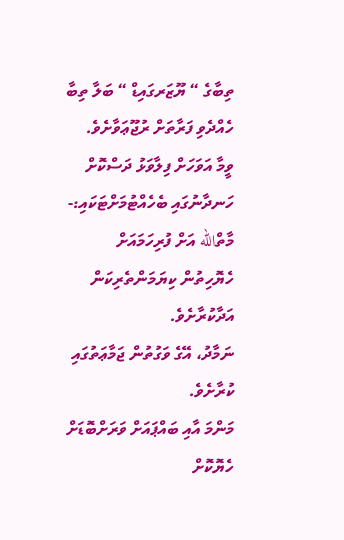ތިބާގެ “ ޔޫޒަރގައިޑް “ ބަލާ ތިބާ ހެއްދެވި ފަރާތަށް ރުޖޫޢަވާށެވެ.
ވީމާ އަވަހަށް ފިލާވަޅު ދަސްކޮށް ހަނދާނުގައި ބެހެއްޓުމަށްޓަކައި:-
މާތްالله އަށް ފުރިހަމައަށް ހެޔޮހިތުން ކިޔަމަންތެރިކަން އަދާކުރާށެވެ.
ނަމާދު، އޭގެ ވަގުތުން ޖަމާޢަތުގައި ކުރާށެވެ.
މަންމަ އާއި ބައްޕައަށް ވަރަށްބޮޑަށް ހެޔޮކޮށް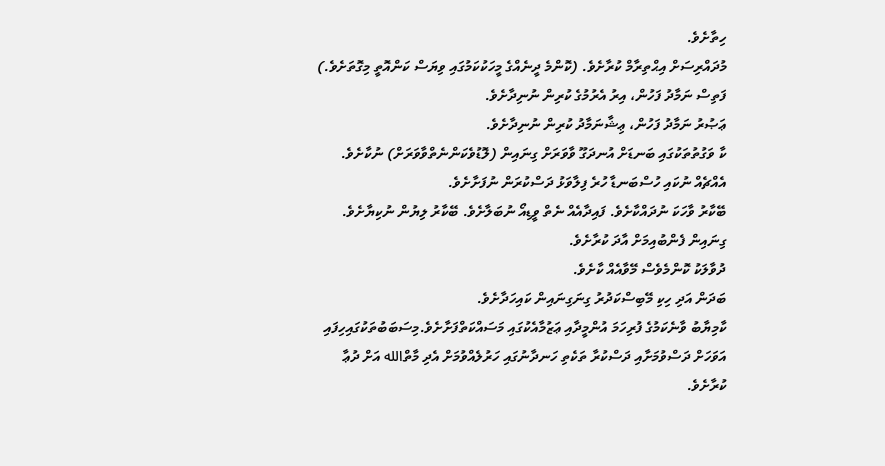ހިތާށެވެ.
މުދައްރިސަށް އިޙްތިރާމް ކުރާށެވެ. (ކޮންމެ ދީނެއްގެ މީހަކުކަމުގައި ވިޔަސް ކަންއޮތީ މިގޮތަށެވެ.)
ފަތިސް ނަމާދު ފަހުން، އިރު އެރުމުގެ ކުރިން ނުނިދާށެވެ.
ޢަޞުރު ނަމާދު ފަހުން، ޢިޝާނަމާދު ކުރިން ނުނިދާށެވެ.
ކާ ވަގުތުތަކުގައި ބަނޑަށް އުނދަގޫ ވާވަރަށް ގިނައިން (ލޮޑުވެކަންނެތްވާވަރަށް) ނުކާށެވެ.
އެއްޗެއް ނުކައި ހުސްބަނޑާ ހުރެ ފިލާވަޅު ދަސްކުރަން ނުފަށާށެވެ.
ބޭކާރު ވާހަކަ ނުދައްކާށެވެ. ފައިދާއެއް ނެތް ވީޑިއޯ ނުބަލާށެވެ. ބޭކާރު ލިޔުން ނުކިޔާށެވެ.
ގިނައިން ފެންބުއިމަށް އާދަ ކުރާށެވެ.
ދުވާލަކު ކޮންމެވެސް މޭވާއެއް ކާށެވެ.
ބަދަން އަދި ހިކި މޭބިސްކަދުރު ގިނަގިނައިން ކައިހަދާށެވެ.
ކާމިޔާބު ވާނެކަމުގެ ފުރިހަމަ އުންމީދާއި ޢަޒުމާއެކުގައި މަސައްކަތްފަށާށެވެ.މިސަބަބުތަކުގައިހިފައި އަވަހަށް ދަސްވުމަށާއި ދަސްކުރާ ތަކެތި ހަނދާނުގައި ހަރުލެއްވުމަށް އެދި މާތްالله އަށް ދުޢާ ކުރާށެވެ.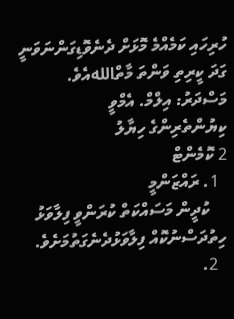ހުރިހައި ކަމެއްމެ މޮޅަށް ދެނެވޮޑިގަންނަވަނީ ގަދަ ކީރިތި ވަންތަ މާތްاللهއެވެ.
މަސްދަރު: އިލްމް. އެމްވީ
ކިޔުންތެރިންގެ ހިޔާލު
2 ކޮމެންޓް
  1. ރައްޒަންމީ
    ކުދީން މަސައްކަތް ކުރަންވީ ފިލާވަޅު ހިތުދަސްނުކޮއް ފިލާވަޅުދެނެގަތުމަށެވެ.
  2.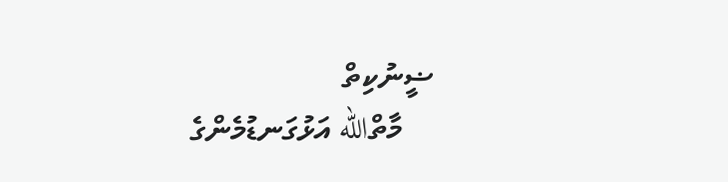ޟީނުކިތް
    މާތްالله އަޅުގަނޑުމެންގެ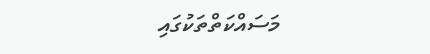މަސައްކަތްތަކުގައި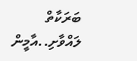ބަރަކާތް ލައްވާށި..އާމީން